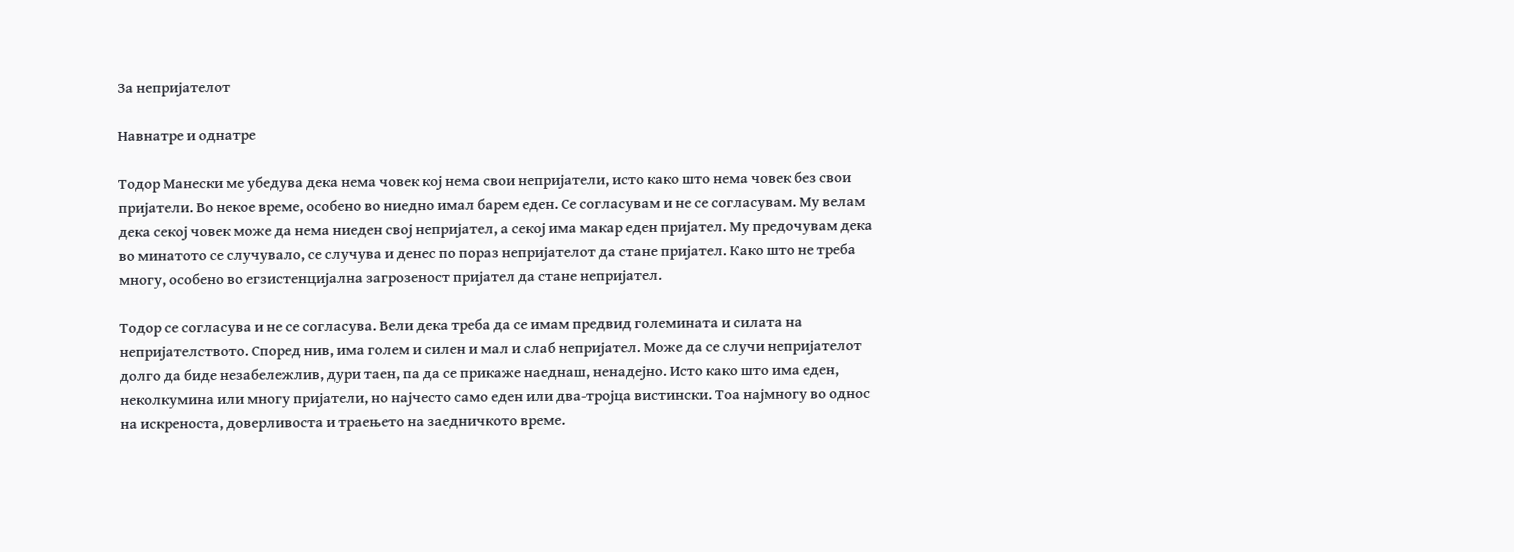За непријателот

Навнатре и однатре

Тодор Манески ме убедува дека нема човек кој нема свои непријатели, исто како што нема човек без свои пријатели. Во некое време, особено во ниедно имал барем еден. Се согласувам и не се согласувам. Му велам дека секој човек може да нема ниеден свој непријател, а секој има макар еден пријател. Му предочувам дека во минатото се случувало, се случува и денес по пораз непријателот да стане пријател. Како што не треба многу, особено во егзистенцијална загрозеност пријател да стане непријател.

Тодор се согласува и не се согласува. Вели дека треба да се имам предвид големината и силата на непријателството. Според нив, има голем и силен и мал и слаб непријател. Може да се случи непријателот долго да биде незабележлив, дури таен, па да се прикаже наеднаш, ненадејно. Исто како што има еден, неколкумина или многу пријатели, но најчесто само еден или два-тројца вистински. Тоа најмногу во однос на искреноста, доверливоста и траењето на заедничкото време.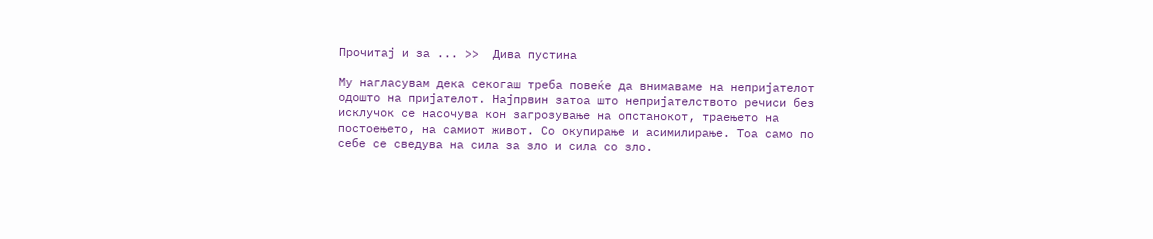Прочитај и за ... >>  Дива пустина

Му нагласувам дека секогаш треба повеќе да внимаваме на непријателот одошто на пријателот. Најпрвин затоа што непријателството речиси без исклучок се насочува кон загрозување на опстанокот, траењето на постоењето, на самиот живот. Со окупирање и асимилирање. Тоа само по себе се сведува на сила за зло и сила со зло.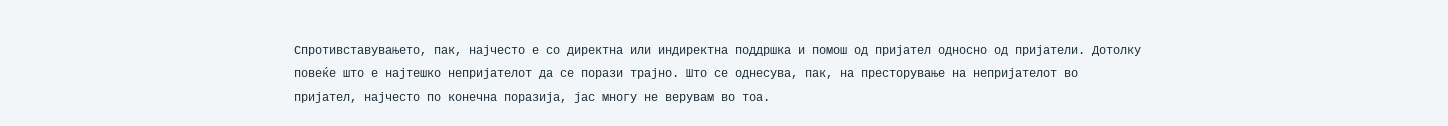Спротивставувањето, пак, најчесто е со директна или индиректна поддршка и помош од пријател односно од пријатели. Дотолку повеќе што е најтешко непријателот да се порази трајно. Што се однесува, пак, на престорување на непријателот во пријател, најчесто по конечна поразија, јас многу не верувам во тоа.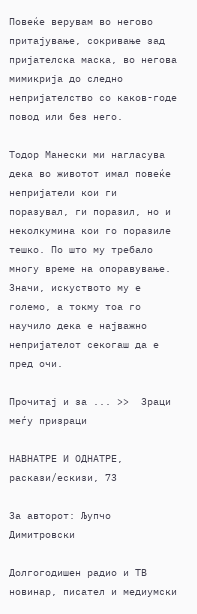Повеќе верувам во негово притајување, сокривање зад пријателска маска, во негова мимикрија до следно непријателство со каков-годе повод или без него.

Тодор Манески ми нагласува дека во животот имал повеќе непријатели кои ги поразувал, ги поразил, но и неколкумина кои го поразиле тешко. По што му требало многу време на опоравување. Значи, искуството му е големо, а токму тоа го научило дека е најважно непријателот секогаш да е пред очи.

Прочитај и за ... >>  Зраци меѓу призраци

НАВНАТРЕ И ОДНАТРЕ, раскази/ескизи, 73

За авторот: Љупчо Димитровски

Долгогодишен радио и ТВ новинар, писател и медиумски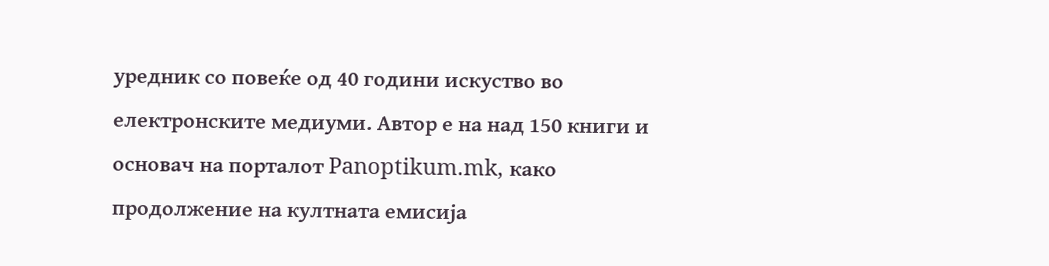уредник со повеќе од 40 години искуство во електронските медиуми. Автор е на над 150 книги и основач на порталот Panoptikum.mk, како продолжение на култната емисија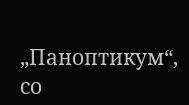„Паноптикум“, со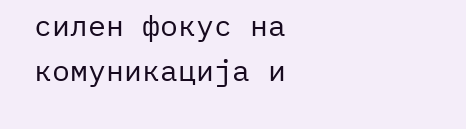силен фокус на комуникација и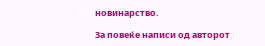новинарство.

За повеќе написи од авторот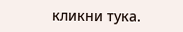кликни тука.